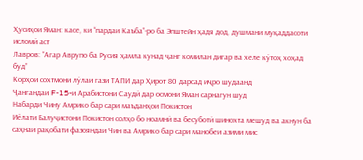Ҳусиҳои Яман: касе, ки “пардаи Каъба”-ро ба Эпштейн ҳадя дод, душмани муқаддасоти исломӣ аст
Лавров: “Агар Аврупо ба Русия ҳамла кунад ҷанг комилан дигар ва хеле кӯтоҳ хоҳад буд”
Корҳои сохтмони лӯлаи гази ТАПИ дар Ҳирот 80 дарсад иҷро шудаанд
Ҷангандаи F-15-и Арабистони Саудӣ дар осмони Яман сарнагун шуд
Набарди Чину Амрико бар сари маъданҳои Покистон
Иёлати Балуҷистони Покистон солҳо бо ноамнӣ ва бесуботӣ шинохта мешуд ва акнун ба саҳнаи рақобати фазояндаи Чин ва Амрико бар сари манобеи азими мис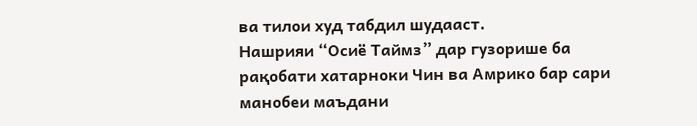ва тилои худ табдил шудааст.
Нашрияи “Осиё Таймз” дар гузорише ба рақобати хатарноки Чин ва Амрико бар сари манобеи маъдани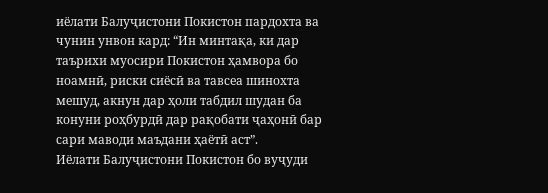иёлати Балуҷистони Покистон пардохта ва чунин унвон кард: “Ин минтақа, ки дар таърихи муосири Покистон ҳамвора бо ноамнӣ, риски сиёсӣ ва тавсеа шинохта мешуд, акнун дар ҳоли табдил шудан ба конуни роҳбурдӣ дар рақобати ҷаҳонӣ бар сари маводи маъдани ҳаётӣ аст”.
Иёлати Балуҷистони Покистон бо вуҷуди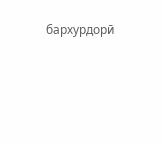бархурдорӣ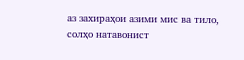аз захираҳои азими мис ва тило, солҳо натавонист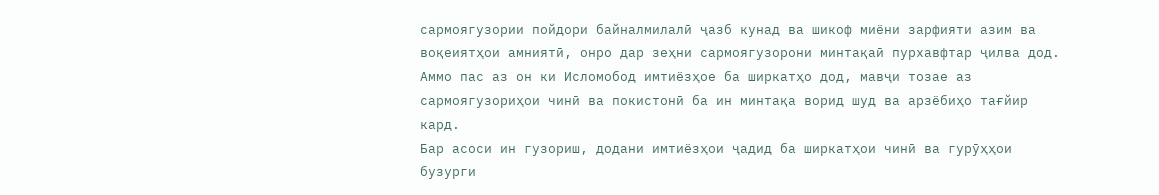сармоягузории пойдори байналмилалӣ ҷазб кунад ва шикоф миёни зарфияти азим ва воқеиятҳои амниятӣ, онро дар зеҳни сармоягузорони минтақаӣ пурхавфтар ҷилва дод. Аммо пас аз он ки Исломобод имтиёзҳое ба ширкатҳо дод, мавҷи тозае аз сармоягузориҳои чинӣ ва покистонӣ ба ин минтақа ворид шуд ва арзёбиҳо тағйир кард.
Бар асоси ин гузориш, додани имтиёзҳои ҷадид ба ширкатҳои чинӣ ва гурӯҳҳои бузурги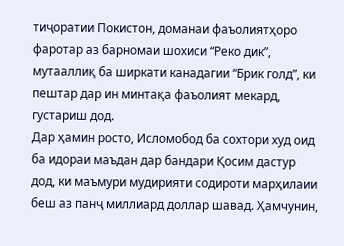тиҷоратии Покистон, доманаи фаъолиятҳоро фаротар аз барномаи шохиси “Реко дик”, мутааллиқ ба ширкати канадагии “Брик голд”, ки пештар дар ин минтақа фаъолият мекард, густариш дод.
Дар ҳамин росто, Исломобод ба сохтори худ оид ба идораи маъдан дар бандари Қосим дастур дод, ки маъмури мудирияти содироти марҳилаии беш аз панҷ миллиард доллар шавад. Ҳамчунин,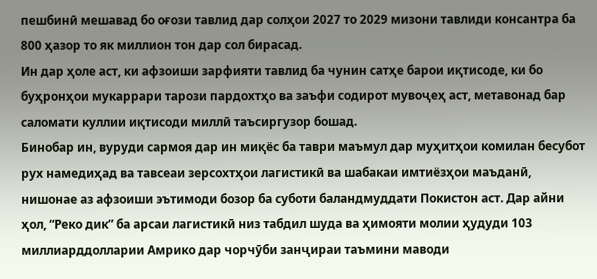пешбинӣ мешавад бо оғози тавлид дар солҳои 2027 то 2029 мизони тавлиди консантра ба 800 ҳазор то як миллион тон дар сол бирасад.
Ин дар ҳоле аст, ки афзоиши зарфияти тавлид ба чунин сатҳе барои иқтисоде, ки бо буҳронҳои мукаррари тарози пардохтҳо ва заъфи содирот мувоҷеҳ аст, метавонад бар саломати куллии иқтисоди миллӣ таъсиргузор бошад.
Бинобар ин, вуруди сармоя дар ин миқёс ба таври маъмул дар муҳитҳои комилан бесубот рух намедиҳад ва тавсеаи зерсохтҳои лагистикӣ ва шабакаи имтиёзҳои маъданӣ, нишонае аз афзоиши эътимоди бозор ба суботи баландмуддати Покистон аст. Дар айни ҳол, “Реко дик” ба арсаи лагистикӣ низ табдил шуда ва ҳимояти молии ҳудуди 103 миллиарддолларии Амрико дар чорчӯби занҷираи таъмини маводи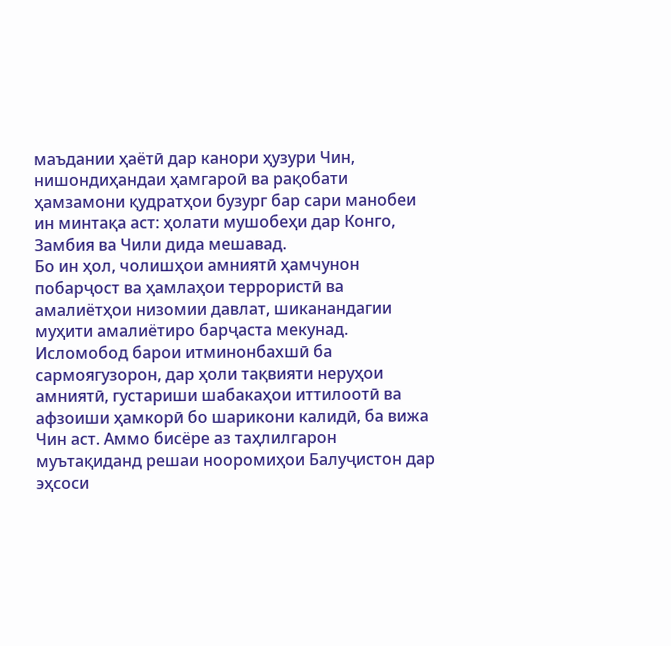маъдании ҳаётӣ дар канори ҳузури Чин, нишондиҳандаи ҳамгароӣ ва рақобати ҳамзамони қудратҳои бузург бар сари манобеи ин минтақа аст: ҳолати мушобеҳи дар Конго, Замбия ва Чили дида мешавад.
Бо ин ҳол, чолишҳои амниятӣ ҳамчунон побарҷост ва ҳамлаҳои террористӣ ва амалиётҳои низомии давлат, шиканандагии муҳити амалиётиро барҷаста мекунад.
Исломобод барои итминонбахшӣ ба сармоягузорон, дар ҳоли тақвияти неруҳои амниятӣ, густариши шабакаҳои иттилоотӣ ва афзоиши ҳамкорӣ бо шарикони калидӣ, ба вижа Чин аст. Аммо бисёре аз таҳлилгарон муътақиданд решаи нооромиҳои Балуҷистон дар эҳсоси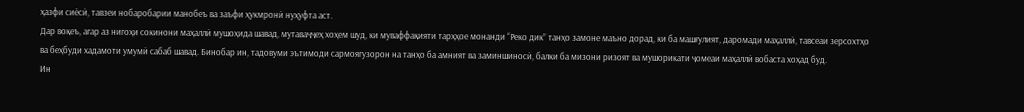ҳазфи сиёсӣ, тавзеи нобаробарии манобеъ ва заъфи ҳукмронӣ нуҳуфта аст.
Дар воқеъ, агар аз нигоҳи сокинони маҳаллӣ мушоҳида шавад, мутаваҷҷеҳ хоҳем шуд, ки муваффақияти тарҳҳое монанди “Реко дик” танҳо замоне маъно дорад, ки ба машғулият, даромади маҳаллӣ, тавсеаи зерсохтҳо ва беҳбуди хадамоти умумӣ сабаб шавад. Бинобар ин, тадовуми эътимоди сармоягузорон на танҳо ба амният ва заминшиносӣ, балки ба мизони ризоят ва мушорикати ҷомеаи маҳаллӣ вобаста хоҳад буд.
Ин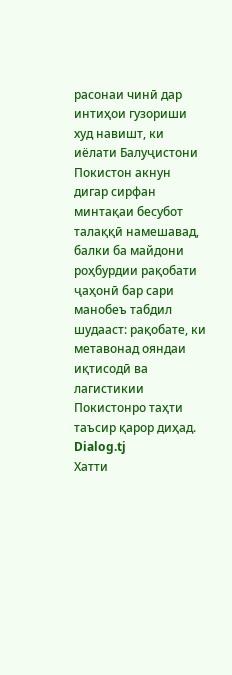расонаи чинӣ дар интиҳои гузориши худ навишт, ки иёлати Балуҷистони Покистон акнун дигар сирфан минтақаи бесубот талаққӣ намешавад, балки ба майдони роҳбурдии рақобати ҷаҳонӣ бар сари манобеъ табдил шудааст: рақобате, ки метавонад ояндаи иқтисодӣ ва лагистикии Покистонро таҳти таъсир қарор диҳад.
Dialog.tj
Хатти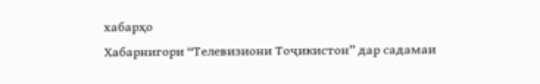хабарҳо
Хабарнигори “Телевизиони Тоҷикистон” дар садамаи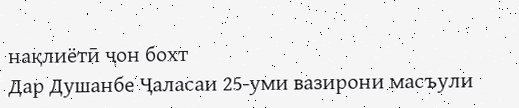нақлиётӣ ҷон бохт
Дар Душанбе Ҷаласаи 25-уми вазирони масъули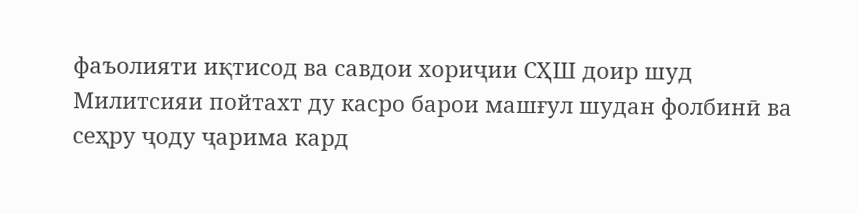фаъолияти иқтисод ва савдои хориҷии СҲШ доир шуд
Милитсияи пойтахт ду касро барои машғул шудан фолбинӣ ва сеҳру ҷоду ҷарима кард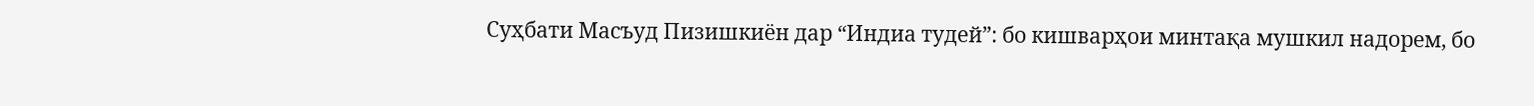Суҳбати Масъуд Пизишкиён дар “Индиа тудей”: бо кишварҳои минтақа мушкил надорем, бо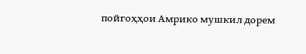пойгоҳҳои Амрико мушкил дорем